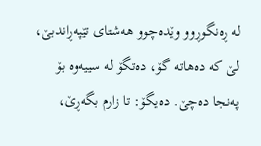لە ڕەنگوڕوو وێدەچوو هەشتای تێپەڕاندبێ، لێ کە دەهاتە گۆ، دەتگۆ لە سییەوە بۆ پەنجا دەچێ. دەیگۆ: تا زارم بگەڕێ،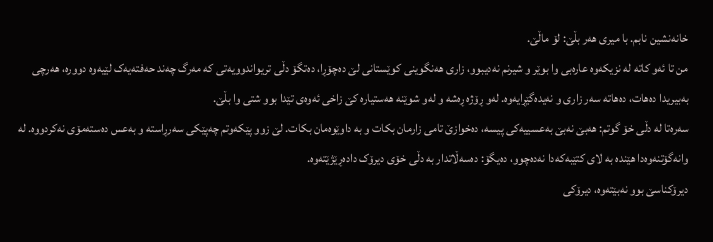خانەنشین نابم. با میری هەر بڵێ: لۆ ماڵێ.
من تا ئەو کاتە لە نزیکەوە عارەبی وا بوێر و شیرنم نەدیبوو، زاری هەنگوینی کوێستانی لێ دەچۆڕا، دەتگۆ دڵی تریواندوویەتی کە مەرگ چەند حەفتەیەک لێیەوە دوورە، هەرچی بەبیریدا دەهات، دەهاتە سەر زاری و نەیدەگێڕایەوە. لەو ڕۆژە ڕەشە و لەو شوێنە هەستیارە کێ زاخی ئەوەی تێدا بوو شتی وا بڵێ.
سەرەتا لە دڵی خۆ گوتم: هەبێ نەبێ بەعسییەکی پیسە، دەخوازێ تامی زارمان بکات و بە داوێوەمان بکات. لێ زوو پێکەوتم چەپێکی سەرڕاستە و بەعس دەستەمۆی نەکردووە. لە وانەگۆتنەوەدا هێندە بە لای کتێبەکەدا نەدەچوو، دەیگۆ: دەسەڵاتدار بە دڵی خۆی دیرۆک دادەڕێژێتەوە.
دیرۆکناسێ بوو نەبێتەوە، دیرۆکی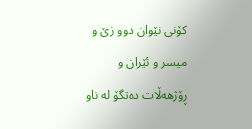کۆنی نێوان دوو زێ و میسر و ئێران و ڕۆژهەڵات دەتگۆ لە ناو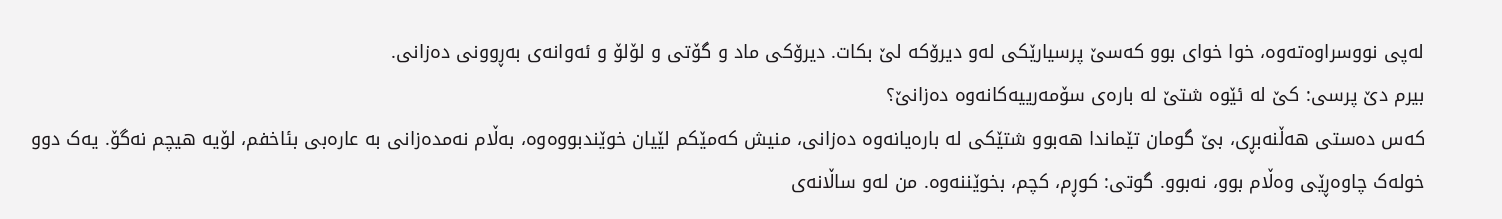لەپی نووسراوەتەوە، خوا خوای بوو کەسێ پرسیارێکی لەو دیرۆکە لێ بکات. دیرۆکی ماد و گۆتی و لۆلۆ و ئەوانەی بەڕوونی دەزانی.
بیرم دێ پرسی: کێ لە ئێوە شتێ لە بارەی سۆمەرییەکانەوە دەزانێ؟
کەس دەستی هەڵنەبڕی، بێ گومان تێماندا هەبوو شتێکی لە بارەیانەوە دەزانی، منیش کەمێکم لێیان خوێندبووەوە، بەڵام نەمدەزانی بە عارەبی بئاخفم، لۆیە هیچم نەگۆ. یەک دوو خولەک چاوەڕێی وەڵام بوو، نەبوو. گوتی: کوڕم، کچم، بخوێننەوە. من لەو ساڵانەی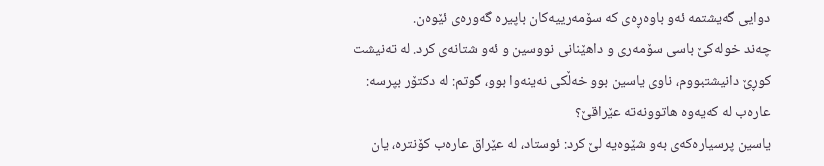دوایی گەیشتمە ئەو باوەڕەی کە سۆمەرییەکان باپیرە گەورەی ئێوەن.
چەند خولەکێ باسی سۆمەری و داهێنانی نووسین و ئەو شتانەی کرد. لە تەنیشت کوڕێ دانیشتبووم، ناوی یاسین بوو خەڵکی نەینەوا بوو، گوتم: لە دکتۆر بپرسە: عارەب لە کەیەوە هاتوونەتە عێراقێ؟
یاسین پرسیارەکەی بەو شێوەیە لێ کرد: ئوستاد، لە عێراق عارەب کۆنترە، یان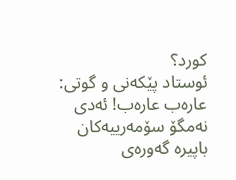کورد؟
ئوستاد پێکەنی و گوتی: عارەب عارەب! ئەدی نەمگۆ سۆمەرییەکان باپیرە گەورەی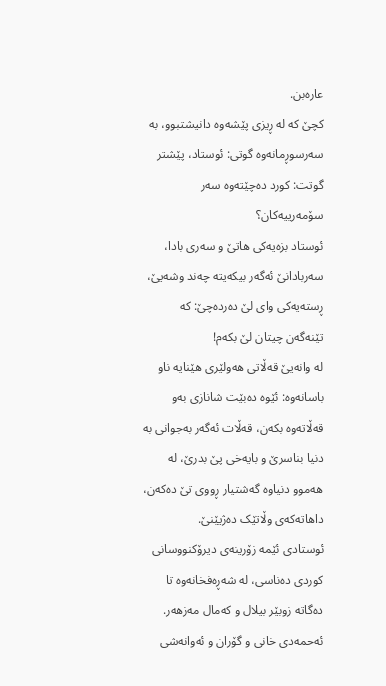عارەبن.
کچێ کە لە ڕیزی پێشەوە دانیشتبوو، بە سەرسوڕمانەوە گوتی: ئوستاد، پێشتر گوتت: کورد دەچێتەوە سەر سۆمەرییەکان؟
ئوستاد بزەیەکی هاتێ و سەری بادا، سەربادانێ ئەگەر بیکەیتە چەند وشەیێ، ڕستەیەکی وای لێ دەردەچێ: کە تێنەگەن چیتان لێ بکەم!
لە وانەیێ قەڵاتی هەولێری هێنایە ناو باسانەوە: ئێوە دەبێت شانازی بەو قەڵاتەوە بکەن، قەڵات ئەگەر بەجوانی بە دنیا بناسرێ و بایەخی پێ بدرێ، لە هەموو دنیاوە گەشتیار ڕووی تێ دەکەن، داهاتەکەی وڵاتێک دەژیێنێ.
ئوستادی ئێمە زۆرینەی دیرۆکنووسانی کوردی دەناسی، لە شەڕەفخانەوە تا دەگاتە زوبێر بیلال و کەمال مەزهەر. ئەحمەدی خانی و گۆران و ئەوانەشی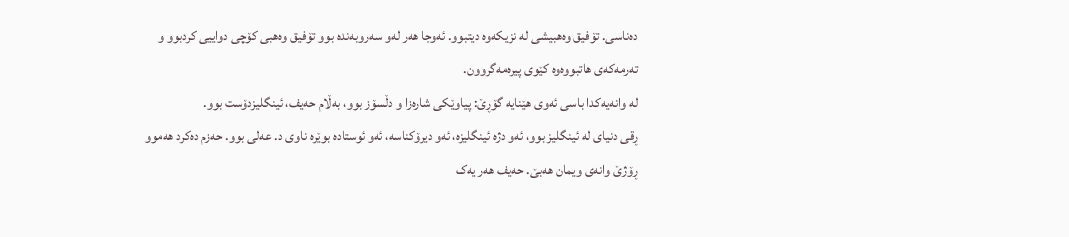دەناسی. تۆفیق وەهبیشی لە نزیکەوە دیتبوو. ئەوجا هەر لەو سەروبەندە بوو تۆفیق وەهبی کۆچی دواییی کردبوو و تەرمەکەی هاتبووەوە کێوی پیرەمەگروون.
لە وانەیەکدا باسی ئەوی هێنایە گۆڕێ: پیاوێکی شارەزا و دڵسۆز بوو، بەڵام حەیف، ئینگلیزدۆست بوو.
ڕقی دنیای لە ئینگلیز بوو، ئەو دژە ئینگلیزە، ئەو دیرۆکناسە، ئەو ئوستادە بوێرە ناوی د. عەلی بوو. حەزم دەکرد هەموو ڕۆژێ وانەی ویمان هەبێ. حەیف هەر یەک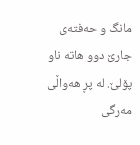مانگ و حەفتەی جارێ دوو هاتە ناو پۆلێ. لە پڕ هەواڵی مەرگی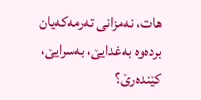هات، نەمزانی تەرمەکەیان بردەوە بەغدایێ، بەسرایێ، کێندەرێ؟